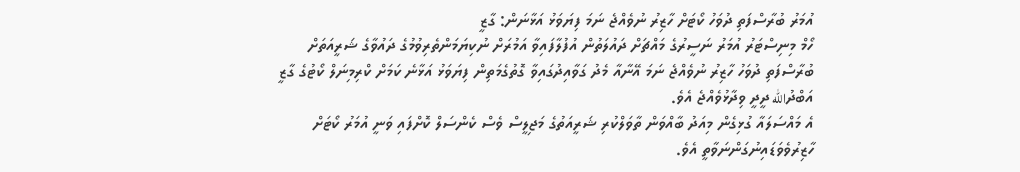އުމަރު ބުރާސްފަތި ދުވަހު ކޯޓަށް ހާޒިރު ނުވެއްޖެ ނަމަ ފިޔަވަޅު އަޅާނަން: ގާޒީ
ހޯމް މިނިސްޓަރު އުމަރު ނަސީރުގެ މައްޗަށް ދައުލަތުން އުފުލާފައިވާ އަމުރަށް ނުކިޔަމަންތެރިވުމުގެ ދައުވާގެ ޝަރީއަތަށް ބުރާސްފަތި ދުވަހު ހާޒިރު ނުވެއްޖެ ނަމަ އޭނާއާ މެދު ގަވާއިދުގައިވާ ގޮތުގެމަތިން ފިޔަވަޅު އަޅާނެ ކަމަށް ކްރިމިނަލް ކޯޓުގެ ގާޒީ އަބްދުالله ދީދީ ވިދާޅުވެއްޖެ އެވެ.
އެ މައްސަލައާ ގުޅިގެން މިއަދު ބާއްވަން ތާވަލްކުރި ޝަރީއަތުގެ މަޖިލީސް ވެސް ކެންސަލް ކޮށްފައި ވަނީ އުމަރު ކޯޓަށް ހާޒިރުވެވަޑައިނުގަންނަވާތީ އެވެ.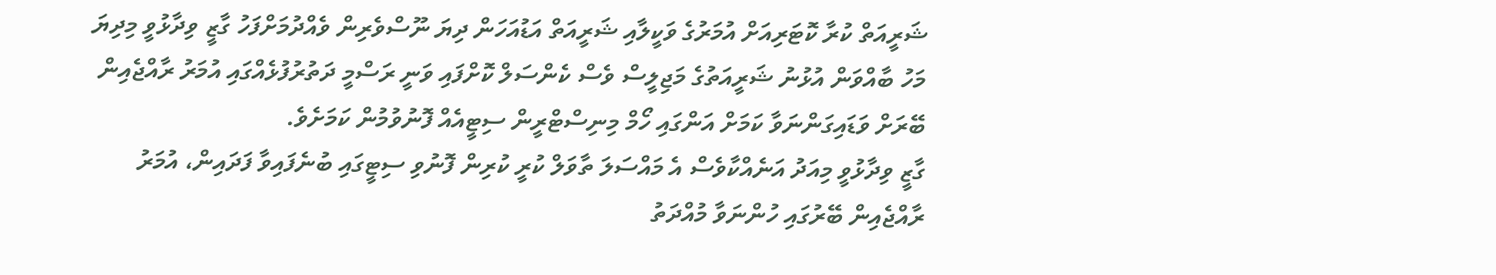ޝަރީއަތް ކުރާ ކޮޓަރިއަށް އުމަރުގެ ވަކީލާއި ޝަރީއަތް އަޑުއަހަން ދިޔަ ނޫސްވެރިން ވެއްދުމަށްފަހު ގާޒީ ވިދާޅުވީ މިދިޔަ މަހު ބާއްވަން އުޅުނު ޝަރީއަތުގެ މަޖިލީސް ވެސް ކެންސަލް ކޮށްފައި ވަނީ ރަސްމީ ދަތުރުފުޅެއްގައި އުމަރު ރާއްޖެއިން ބޭރަށް ވަޑައިގަންނަވާ ކަމަށް އަންގައި ހޯމް މިނިސްޓްރީން ސިޓީއެއް ފޮނުވުމުން ކަމަށެވެ.
ގާޒީ ވިދާޅުވީ މިއަދު އަނެއްކާވެސް އެ މައްސަލަ ތާވަލް ކުރީ ކުރިން ފޮނުވި ސިޓީގައި ބުނެފައިވާ ފަދައިން، އުމަރު ރާއްޖެއިން ބޭރުގައި ހުންނަވާ މުއްދަތު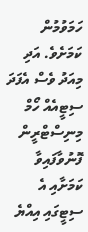ހަމަވުމުން ކަމަށެވެ. އަދި މިއަދު ވެސް އެފަދަ ސިޓީއެއް ހޯމް މިނިސްޓްރީން ފޮނުވާފައިވާ ކަމަށާއި އެ ސިޓީގައި އިއްޔެ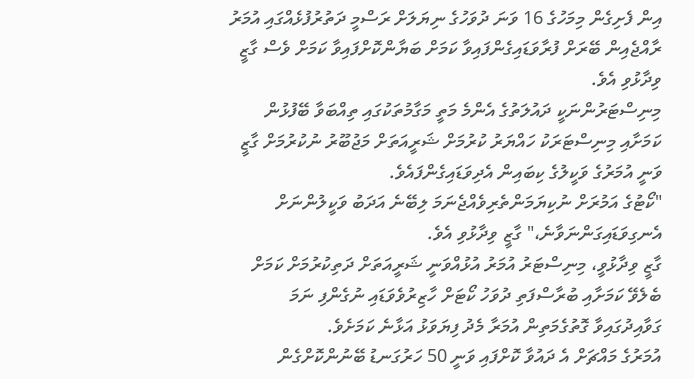އިން ފެށިގެން މިމަހުގެ 16 ވަނަ ދުވަހުގެ ނިޔަލަށް ރަސްމީ ދަތުރުފުޅެއްގައި އުމަރު ރާއްޖެއިން ބޭރަށް ފުރާވަޑައިގެންފައިވާ ކަމަށް ބަޔާންކޮށްފައިވާ ކަމަށް ވެސް ގާޒީ ވިދާޅުވި އެވެ.
މިނިސްޓަރުންނަކީ ދައުލަތުގެ އެންމެ މަތީ މަގާމުތަކުގައި ތިއްބަވާ ބޭފުޅުން ކަމަށާއި މިނިސްޓަރަކު ހައްޔަރު ކުރުމަށް ޝަރީއަތަށް މަޖުބޫރު ނުކުރުމަށް ގާޒީ ވަނީ އުމަރުގެ ވަކީލުގެ ކިބައިން އެދިވަޑައިގެންފައެވެ.
"ކޯޓުގެ އަމުރަށް ނުކިޔަމަންތެރިވެއްޖެނަމަ ލިބޭނެ އަދަބު ވަކީލުންނަށް އެނގިވަޑައިގަންނަވާނެ،" ގާޒީ ވިދާޅުވި އެވެ.
ގާޒީ ވިދާޅުވީ، މިނިސްޓަރު އުމަރު އުޅުއްވަނީ ޝަރީއަތަށް ދަތިކުރުމަށް ކަމަށް ބެލެވޭ ކަމަށާއި ބުރާސްފަތި ދުވަހު ކޯޓަށް ހާޒިރުވެވަޑައި ނުގެންފި ނަމަ ގަވާއިދުގައިވާ ގޮތުގެމަތިން އުމަރާ މެދު ފިޔަވަޅު އަޅާނެ ކަމަށެވެ.
އުމަރުގެ މައްޗަށް އެ ދައުވާ ކޮށްފައި ވަނީ 50 ހަރުގަނޑު ބޭނުންކޮށްގެން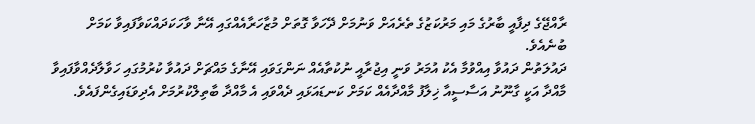ރާއްޖޭގެ ދިފާއީ ބާރުގެ މައި މަރުކަޒުގެ ތެރެއަށް ވަނުމަށް ދޭހަވާ ގޮތަށް މުޒާހަރާއެއްގައި އޭނާ ވާހަކަދައްކަވާފައިވާ ކަމަށް ބުނެއެވެ.
ދައުލަތުން ދައުވާ އިއްވުމާ އެކު އުމަރު ވަނީ އިޖުރާއީ ނުކުތާއެއް ނަންގަވައި އޭނާގެ މައްޗަށް ދައުވާ ކުރުމުގައި ހަވާލާދެއްވާފައިވާ މާއްދާ އަކީ ގާނޫނު އަސާސީއާ ޚިލާފު މާއްދާއެއް ކަމަށް ކަނޑައަޅައި ދެއްވައި އެ މާއްދާ ބާތިލްކުރުމަށް އެދިވަޑައިގެންފައެވެ.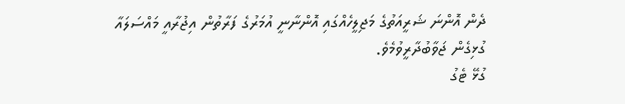ދެން އޮންނަ ޝަރީއަތުގެ މަޖިލީހެއްގައި އޮންނާނީ އުމަރުގެ ފަރާތުން އިޖުރާއީ މައްސަލައާ ގުޅިގެން ޖަވާބުދާރީވުމެވެ.
ގުޅޭ ޓެގު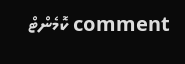comment ކޮމެންޓް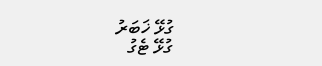ގުޅޭ ޚަބަރު
ގުޅޭ ޓެގު